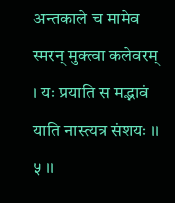अन्तकाले च मामेव स्मरन् मुक्त्वा कलेवरम् । यः प्रयाति स मद्भावं याति नास्त्यत्र संशयः ।। ५ ।।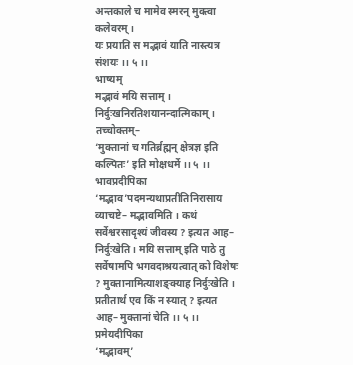अन्तकाले च मामेव स्मरन् मुक्त्वा कलेवरम् ।
यः प्रयाति स मद्भावं याति नास्त्यत्र संशयः ।। ५ ।।
भाष्यम्
मद्भावं मयि सत्ताम् । निर्दुःखनिरतिशयानन्दात्मिकाम् । तच्चोक्तम्–
‘मुक्तानां च गतिर्ब्रह्मन् क्षेत्रज्ञ इति कल्पितः’ इति मोक्षधर्मे ।। ५ ।।
भावप्रदीपिका
‘मद्भाव’पदमन्यथाप्रतीतिनिरासाय व्याचष्टे– मद्भावमिति । कथं सर्वेश्वरसादृश्यं जीवस्य ? इत्यत आह– निर्दुःखेति । मयि सत्ताम् इति पाठे तु सर्वेषामपि भगवदाश्रयत्वात् को विशेषः ? मुक्तानामित्याशङ्क्याह निर्दुःखेति । प्रतीतार्थ एव किं न स्यात् ? इत्यत आह– मुक्तानां चेति ।। ५ ।।
प्रमेयदीपिका
‘मद्भावम्’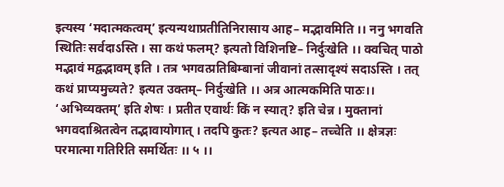इत्यस्य ‘मदात्मकत्वम्’ इत्यन्यथाप्रतीतिनिरासाय आह– मद्भावमिति ।। ननु भगवति स्थितिः सर्वदाऽस्ति । सा कथं फलम्? इत्यतो विशिनष्टि– निर्दुःखेति ।। क्वचित् पाठो मद्भावं मद्वद्भावम् इति । तत्र भगवत्प्रतिबिम्बानां जीवानां तत्सादृश्यं सदाऽस्ति । तत् कथं प्राप्यमुच्यते? इत्यत उक्तम्– निर्दुःखेति ।। अत्र आत्मकमिति पाठः।। ‘अभिव्यक्तम्’ इति शेषः । प्रतीत एवार्थः किं न स्यात्? इति चेन्न । मुक्तानां भगवदाश्रितत्वेन तद्भावायोगात् । तदपि कुतः? इत्यत आह– तच्चेति ।। क्षेत्रज्ञः परमात्मा गतिरिति समर्थितः ।। ५ ।।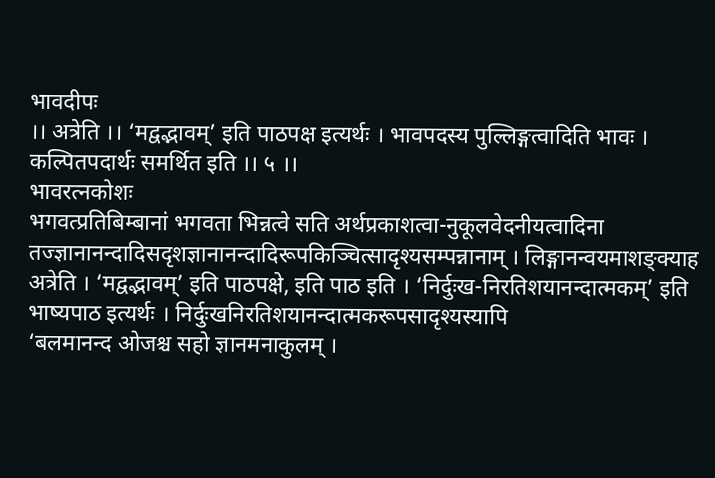भावदीपः
।। अत्रेति ।। ‘मद्वद्भावम्’ इति पाठपक्ष इत्यर्थः । भावपदस्य पुल्लिङ्गत्वादिति भावः । कल्पितपदार्थः समर्थित इति ।। ५ ।।
भावरत्नकोशः
भगवत्प्रतिबिम्बानां भगवता भिन्नत्वे सति अर्थप्रकाशत्वा-नुकूलवेदनीयत्वादिना तज्ज्ञानानन्दादिसदृशज्ञानानन्दादिरूपकिञ्चित्सादृश्यसम्पन्नानाम् । लिङ्गानन्वयमाशङ्क्याह अत्रेति । ‘मद्वद्भावम्’ इति पाठपक्षे, इति पाठ इति । ‘निर्दुःख-निरतिशयानन्दात्मकम्’ इति भाष्यपाठ इत्यर्थः । निर्दुःखनिरतिशयानन्दात्मकरूपसादृश्यस्यापि
‘बलमानन्द ओजश्च सहो ज्ञानमनाकुलम् ।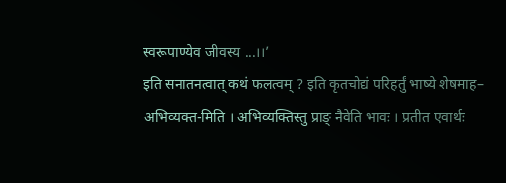स्वरूपाण्येव जीवस्य ...।।’
इति सनातनत्वात् कथं फलत्वम् ? इति कृतचोद्यं परिहर्तुं भाष्ये शेषमाह– अभिव्यक्त-मिति । अभिव्यक्तिस्तु प्राङ् नैवेति भावः । प्रतीत एवार्थः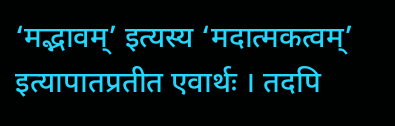‘मद्भावम्’ इत्यस्य ‘मदात्मकत्वम्’ इत्यापातप्रतीत एवार्थः । तदपि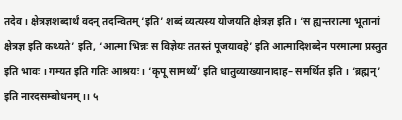तदेव । क्षेत्रज्ञशब्दार्थं वदन् तदन्वितम् ‘इति’ शब्दं व्यत्यस्य योजयति क्षेत्रज्ञ इति । ‘स ह्यन्तरात्मा भूतानां क्षेत्रज्ञ इति कथ्यते’ इति, ‘आत्मा भिन्नः स विज्ञेयः ततस्तं पूजयावहे’ इति आत्मादिशब्देन परमात्मा प्रस्तुत इति भावः । गम्यत इति गतिः आश्रयः । ‘कृपू सामर्थ्ये’ इति धातुव्याख्यानादाह– समर्थित इति । ‘ब्रह्मन्’ इति नारदसम्बोधनम् ।। ५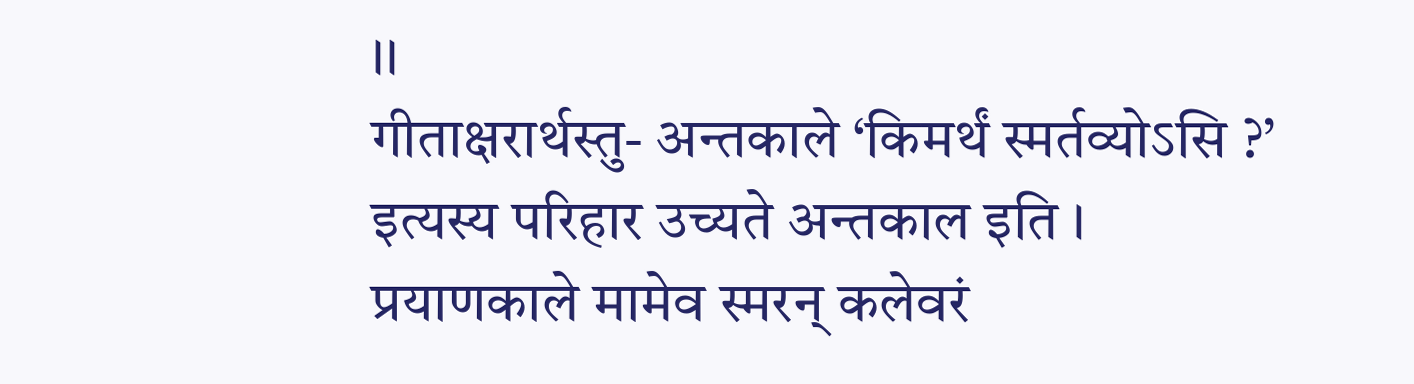।।
गीताक्षरार्थस्तु- अन्तकाले ‘किमर्थं स्मर्तव्योऽसि ?’ इत्यस्य परिहार उच्यते अन्तकाल इति । प्रयाणकाले मामेव स्मरन् कलेवरं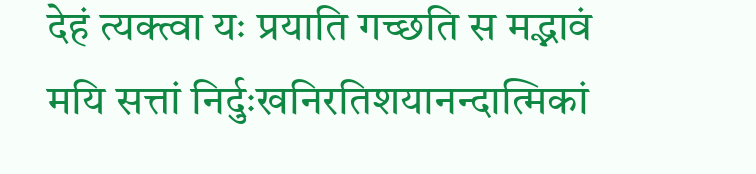देहं त्यक्त्वा यः प्रयाति गच्छति स मद्भावं मयि सत्तां निर्दुःखनिरतिशयानन्दात्मिकां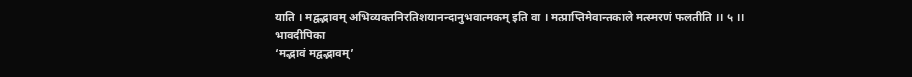याति । मद्वद्भावम् अभिव्यक्तनिरतिशयानन्दानुभवात्मकम् इति वा । मत्प्राप्तिमेवान्तकाले मत्स्मरणं फलतीति ।। ५ ।।
भावदीपिका
‘मद्भावं मद्वद्भावम्’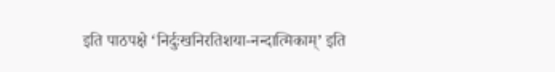इति पाठपक्षे ‘निर्दुःखनिरतिशया-नन्दात्मिकाम्’ इति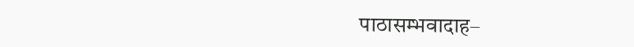पाठासम्भवादाह–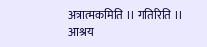अत्रात्मकमिति ।। गतिरिति ।। आश्रय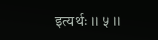इत्यर्थः ।। ५ ।।